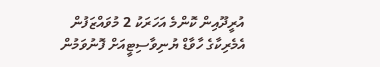އުރީދޫއިން ކޮންމެ އަހަރަކު 2 މުވައްޒަފުން އެމެރިކާގެ ހާވާޑް ޔުނިވާސިޓީއަށް ފޮނުވަމުން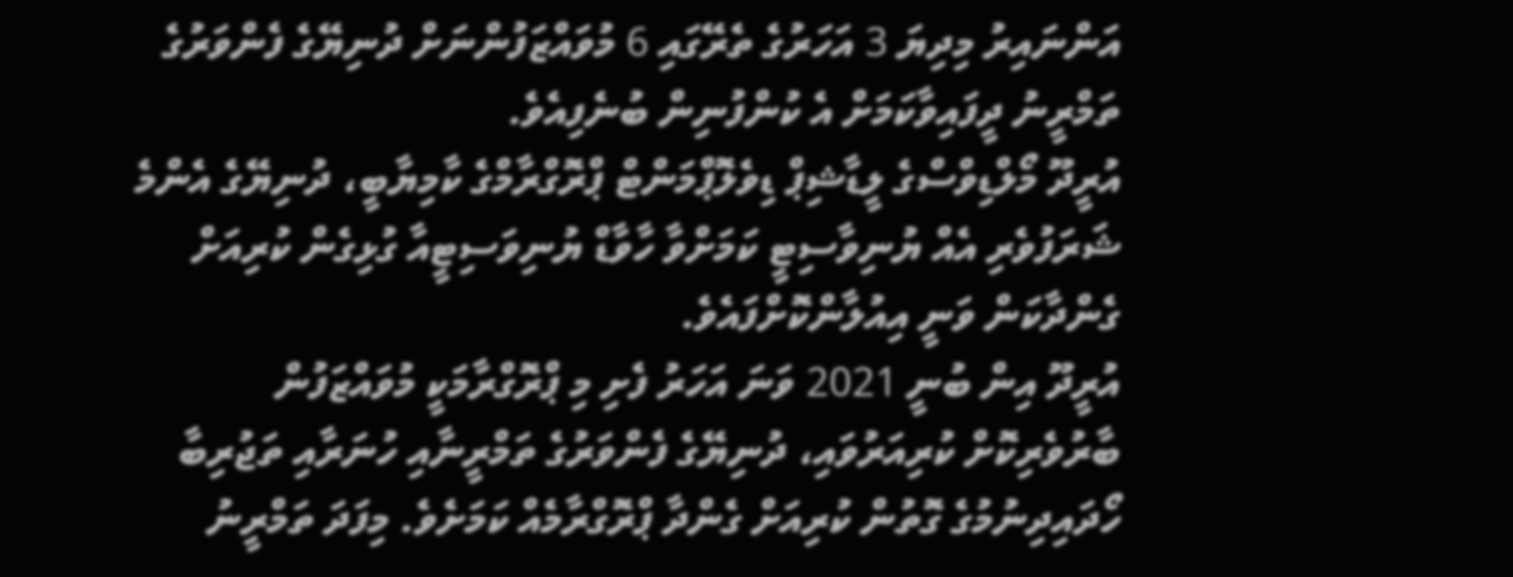އަންނައިރު މިދިޔަ 3 އަހަރުގެ ތެރޭގައި 6 މުވައްޒަފުންނަށް ދުނިޔޭގެ ފެންވަރުގެ ތަމްރީނު ދީފައިވާކަމަށް އެ ކުންފުނިން ބުނެފިއެވެ.
އުރީދޫ މޯލްޑިވްސްގެ ލީޑާޝިޕް ޑިވެލޮޕްމަންޓް ޕްރޮގްރާމްގެ ކާމިޔާބީ، ދުނިޔޭގެ އެންމެ ޝަރަފުވެރި އެއް ޔުނިވާސިޓީ ކަމަށްވާ ހާވާޑް ޔުނިވަސިޓީއާ ގުޅިގެން ކުރިއަށް ގެންދާކަން ވަނީ އިއުލާންކޮށްފައެވެ.
އުރީދޫ އިން ބުނީ 2021 ވަނަ އަހަރު ފެށި މި ޕްރޮގްރާމަކީ މުވައްޒަފުން ބާރުވެރިކޮށް ކުރިއަރުވައި، ދުނިޔޭގެ ފެންވަރުގެ ތަމްރީނާއި ހުނަރާއި ތަޖުރިބާ ހޯދައިދިނުމުގެ ގޮތުން ކުރިއަށް ގެންދާ ޕްރޮގްރާމެއް ކަމަށެވެ. މިފަދަ ތަމްރީނު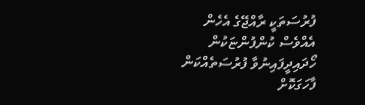ފުރުސަތަކީ ރާއްޖޭގެ އެހެން އެއްވެސް ކުންފުންޏަކުން ހޯދައިދީފައިނުވާ ފުރުސަތެއްކަން ފާހަގަކޮށް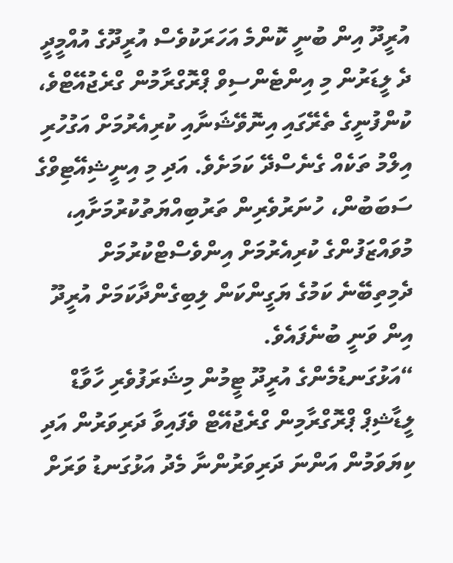އުރީދޫ އިން ބުނީ ކޮންމެ އަހަރަކުވެސް އުރީދޫގެ އުއްމީދީ ދެ ލީޑަރުން މި އިންޓެންސިވް ޕްރޮގްރާމުން ގްރެޖުއޭޓްވެ، ކުންފުނީގެ ތެރޭގައި އިނޮވޭޝަނާއި ކުރިއެރުމަށް އަގުހުރި އިލްމު ތަކެއް ގެނެސްދޭ ކަމަށެވެ. އަދި މި އިނީޝިއޭޓިވްގެ ސަބަބުން، ހުނަރުވެރިން ތަރުބިއްޔަތުކުރުމަށާއި، މުވައްޒަފުންގެ ކުރިއެރުމަށް އިންވެސްޓްކުރުމަށް ދެމިތިބޭނެ ކަމުގެ ޔަގީންކަން ލިބިގެންދާކަމަށް އުރީދޫ އިން ވަނީ ބުނެފައެވެ.
“އަޅުގަނޑުމެންގެ އުރީދޫ ޓީމުން މިޝަރަފުވެރި ހާވާޑް ލީޑާޝިޕް ޕްރޮގްރާމިން ގްރެޖުއޭޓް ވެފައިވާ ދަރިވަރުން އަދި ކިޔަވަމުން އަންނަ ދަރިވަރުންނާ މެދު އަޅުގަނޑު ވަރަށް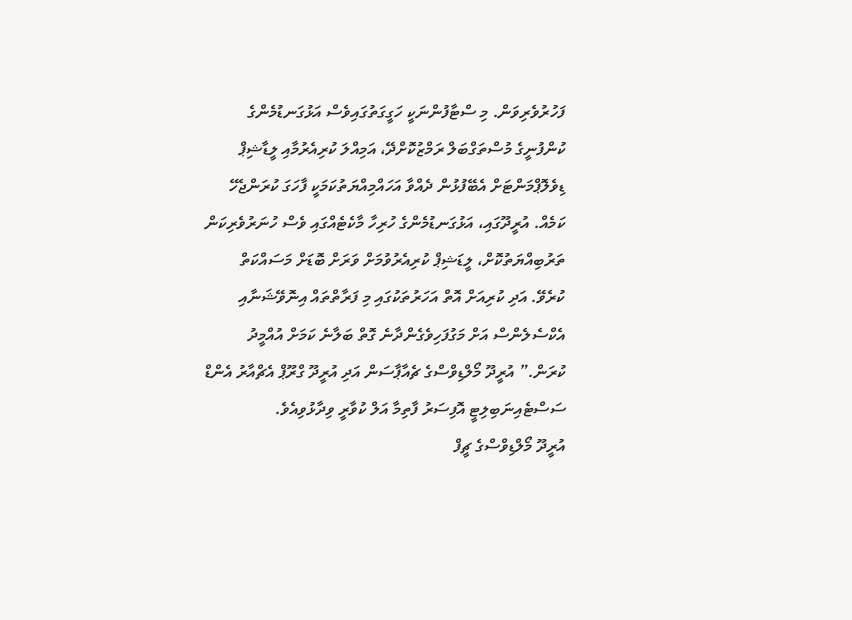ފަހުރުވެރިވަން. މި ސްޓާފުންނަކީ ހަގީގަތުގައިވެސް އަޅުގަނޑުމެންގެ ކުންފުނީގެ މުސްތަގްބަލް ރަމްޒުކޮށްދޭ، އަމިއްލަ ކުރިއެރުމާއި ލީޑާޝިޕް ޑިވެލޮޕްމަންޓަށް އެބޭފުޅުން ދެއްވާ އަހައްމިއްޔަތުކަމަކީ ފާހަގަ ކުރަންޖެހޭ ކަމެއް. އުރީދޫގައި، އަޅުގަނޑުމެންގެ ހުރިހާ މާކެޓެއްގައި ވެސް ހުނަރުވެރިކަން ތަރުބިއްޔަތުކޮށް، ލީޑަޝިޕް ކުރިއެރުވުމަށް ވަރަށް ބޮޑަށް މަސައްކަތް ކުރެވޭ. އަދި ކުރިއަށް އޮތް އަހަރުތަކުގައި މި ފަރާތްތައް އިނޮވޭޝަނާއި އެކްސެލެންސް އަށް މަގުފަހިވެގެންދާނެ ގޮތް ބަލާނެ ކަމަށް އުއްމީދު ކުރަން.” އުރީދޫ މޯލްޑިވްސްގެ ޗެއާޕާސަން އަދި އުރީދޫ ގްރޫޕް އެޗްއާރު އެންޑް ސަސްޓެއިނަބިލިޓީ އޮފިސަރު ފާތިމާ އަލް ކުވާރީ ވިދާޅުވިއެވެ.
އުރީދޫ މޯލްޑިވްސްގެ ޗީފް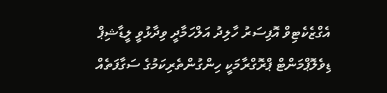އެގްޒެކެޓިވް އޮފިސަރު ހާލިދު އަލްހަމާދީ ވިދާޅުވީ ލީޑާޝިޕް ޑިވެލޮޕްމަންޓް ޕްރޮގްރާމަކީ ހިންގުންތެރިކަމުގެ ސަގާފަތެއް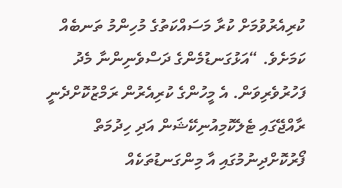ކުރިއެރުވުމަށް ކުރާ މަސައްކަތުގެ މުހިންމު ތަނބެއް ކަމަށެވެ. “އަޅުގަނޑުމެންގެ ދަސްވެނިންނާ މެދު ފަހުރުވެރިވަން. އެ މީހުންގެ ކުރިއެރުން ރަމްޒުކޮށްދެނީ ރާއްޖޭގައި ޓެލެކޮމިއުނިކޭޝަން އަދި ހިދުމަތް ފޯރުކޮށްދިނުމުގައި އާ މިންގަނޑުތަކެއް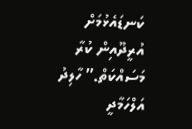ކަނޑައެޅުމަށް އުރީދޫއިން ކުރާ މަސައްކަތް.” ހާލިދު އަލްހަމާދީ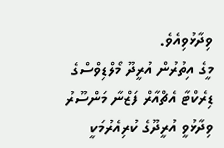ވިދާޅުވިއެވެ.
މީގެ އިތުރުން އުރީދޫ މޯލްޑިވްސްގެ ޑިރެކްޓާ އެޗްއާރް ފަޒްނާ މަންސޫރު ވިދާޅުވީ އުރީދޫގެ ކުރިއެރުމަކީ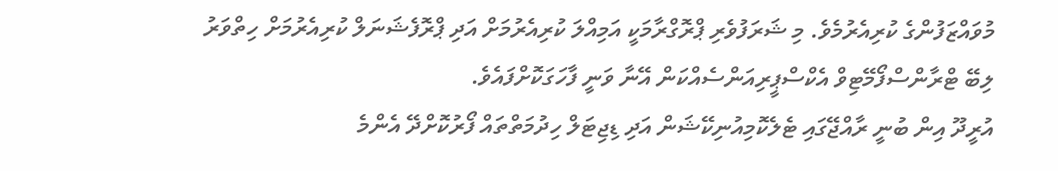މުވައްޒަފުންގެ ކުރިއެރުމެވެ. މި ޝަރަފުވެރި ޕްރޮގްރާމަކީ އަމިއްލަ ކުރިއެރުމަށް އަދި ޕްރޮފެޝަނަލް ކުރިއެރުމަށް ހިތްވަރު ލިބޭ ޓްރާންސްފޯމޭޓިވް އެކްސްޕީރިއަންސެއްކަން އޭނާ ވަނީ ފާހަގަކޮށްފައެވެ.
އުރީދޫ އިން ބުނީ ރާއްޖޭގައި ޓެލެކޮމިއުނިކޭޝަން އަދި ޑިޖިޓަލް ހިދުމަތްތައް ފޯރުކޮށްދޭ އެންމެ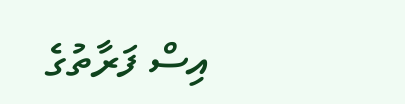އިސް ފަރާތުގެ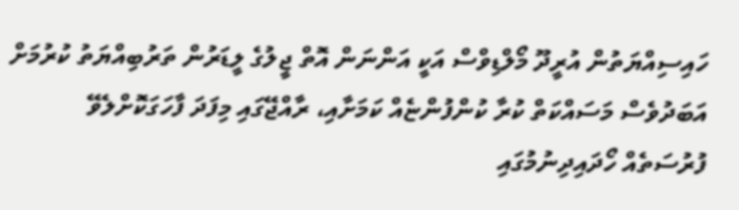ހައިސިއްޔަތުން އުރީދޫ މޯލްޑިވްސް އަކީ އަންނަން އޮތް ޖީލުގެ ލީޑަރުން ތަރުބިއްޔަތު ކުރުމަށް އަބަދުވެސް މަސައްކަތް ކުރާ ކުންފުންޏެއް ކަމަށާއި، ރާއްޖޭގައި މިފަދަ ފާހަގަކޮށްލެވޭ ފުރުސަތެއް ހޯދައިދިނުމުގައި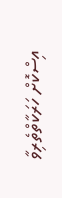އިސްކޮށް ހަރަކާތްތެރިވާ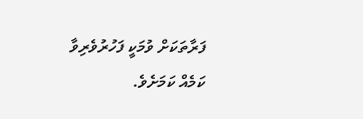ފަރާތަކަށް ވުމަކީ ފަހުރުވެރިވާ ކަމެއް ކަމަށެވެ.